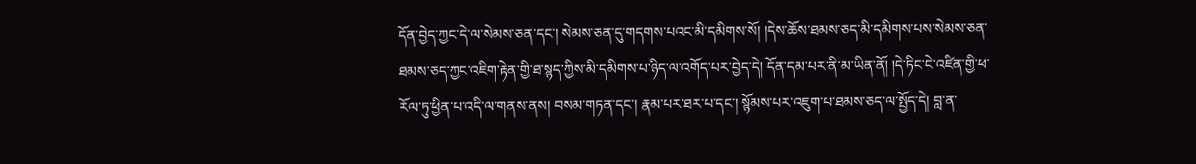དོན་བྱེད་ཀྱང་དེ་ལ་སེམས་ཅན་དང་། སེམས་ཅན་དུ་གདགས་པའང་མི་དམིགས་སོ། །དེས་ཆོས་ཐམས་ཅད་མི་དམིགས་པས་སེམས་ཅན་ཐམས་ཅད་ཀྱང་འཇིག་རྟེན་གྱི་ཐ་སྙད་ཀྱིས་མི་དམིགས་པ་ཉིད་ལ་འགོད་པར་བྱེད་དེ། དོན་དམ་པར་ནི་མ་ཡིན་ནོ། །དེ་ཏིང་ངེ་འཛིན་གྱི་ཕ་རོལ་ཏུ་ཕྱིན་པ་འདི་ལ་གནས་ནས། བསམ་གཏན་དང་། རྣམ་པར་ཐར་པ་དང་། སྙོམས་པར་འཇུག་པ་ཐམས་ཅད་ལ་སྤྱོད་དེ། བླ་ན་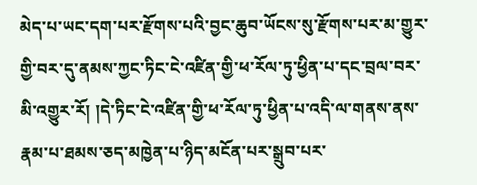མེད་པ་ཡང་དག་པར་རྫོགས་པའི་བྱང་ཆུབ་ཡོངས་སུ་རྫོགས་པར་མ་གྱུར་གྱི་བར་དུ་ནམས་ཀྱང་ཏིང་ངེ་འཛིན་གྱི་ཕ་རོལ་ཏུ་ཕྱིན་པ་དང་བྲལ་བར་མི་འགྱུར་རོ། །དེ་ཏིང་ངེ་འཛིན་གྱི་ཕ་རོལ་ཏུ་ཕྱིན་པ་འདི་ལ་གནས་ནས་རྣམ་པ་ཐམས་ཅད་མཁྱེན་པ་ཉིད་མངོན་པར་སྒྲུབ་པར་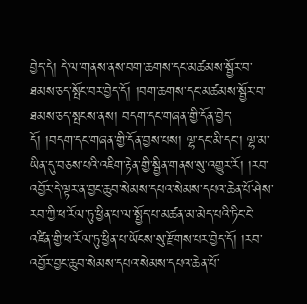བྱེད་དེ། དེ་ལ་གནས་ནས་བག་ཆགས་དང་མཚམས་སྦྱོར་བ་ཐམས་ཅད་སྤོང་བར་བྱེད་དོ། །བག་ཆགས་དང་མཚམས་སྦྱོར་བ་ཐམས་ཅད་སྤངས་ནས། བདག་དང་གཞན་གྱི་དོན་བྱེད་དོ། །བདག་དང་གཞན་གྱི་དོན་བྱས་པས། ལྷ་དང་མི་དང་། ལྷ་མ་ཡིན་དུ་བཅས་པའི་འཇིག་རྟེན་གྱི་སྦྱིན་གནས་སུ་འགྱུར་རོ། །རབ་འབྱོར་དེ་ལྟར་ན་བྱང་ཆུབ་སེམས་དཔའ་སེམས་དཔའ་ཆེན་པོ་ཤེས་རབ་ཀྱི་ཕ་རོལ་ཏུ་ཕྱིན་པ་ལ་སྤྱོད་པ་མཚན་མ་མེད་པའི་ཏིང་ངེ་འཛིན་གྱི་ཕ་རོལ་ཏུ་ཕྱིན་པ་ཡོངས་སུ་རྫོགས་པར་བྱེད་དོ། །རབ་འབྱོར་བྱང་ཆུབ་སེམས་དཔའ་སེམས་དཔའ་ཆེན་པོ་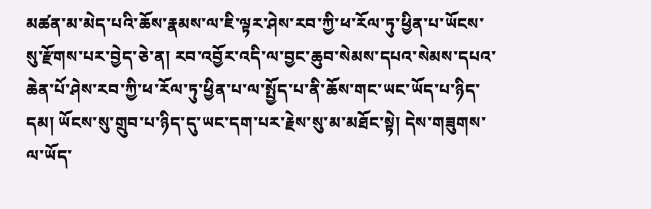མཚན་མ་མེད་པའི་ཆོས་རྣམས་ལ་ཇི་ལྟར་ཤེས་རབ་ཀྱི་ཕ་རོལ་ཏུ་ཕྱིན་པ་ཡོངས་སུ་རྫོགས་པར་བྱེད་ཅེ་ན། རབ་འབྱོར་འདི་ལ་བྱང་ཆུབ་སེམས་དཔའ་སེམས་དཔའ་ཆེན་པོ་ཤེས་རབ་ཀྱི་ཕ་རོལ་ཏུ་ཕྱིན་པ་ལ་སྤྱོད་པ་ནི་ཆོས་གང་ཡང་ཡོད་པ་ཉིད་དམ། ཡོངས་སུ་གྲུབ་པ་ཉིད་དུ་ཡང་དག་པར་རྗེས་སུ་མ་མཐོང་སྟེ། དེས་གཟུགས་ལ་ཡོད་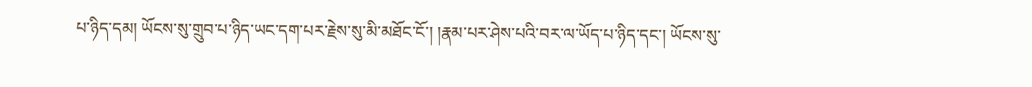པ་ཉིད་དམ། ཡོངས་སུ་གྲུབ་པ་ཉིད་ཡང་དག་པར་རྗེས་སུ་མི་མཐོང་ངོ་། །རྣམ་པར་ཤེས་པའི་བར་ལ་ཡོད་པ་ཉིད་དང་། ཡོངས་སུ་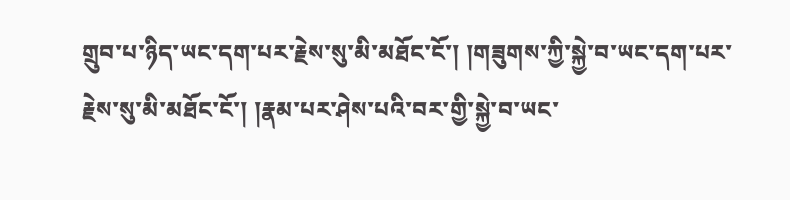གྲུབ་པ་ཉིད་ཡང་དག་པར་རྗེས་སུ་མི་མཐོང་ངོ་། །གཟུགས་ཀྱི་སྐྱེ་བ་ཡང་དག་པར་རྗེས་སུ་མི་མཐོང་ངོ་། །རྣམ་པར་ཤེས་པའི་བར་གྱི་སྐྱེ་བ་ཡང་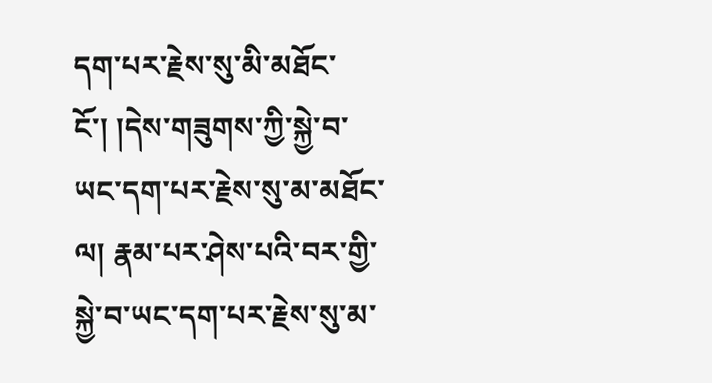དག་པར་རྗེས་སུ་མི་མཐོང་ངོ་། །དེས་གཟུགས་ཀྱི་སྐྱེ་བ་ཡང་དག་པར་རྗེས་སུ་མ་མཐོང་ལ། རྣམ་པར་ཤེས་པའི་བར་གྱི་སྐྱེ་བ་ཡང་དག་པར་རྗེས་སུ་མ་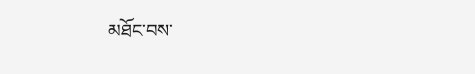མཐོང་བས་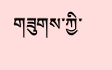གཟུགས་ཀྱི་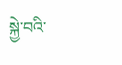སྐྱེ་བའི་